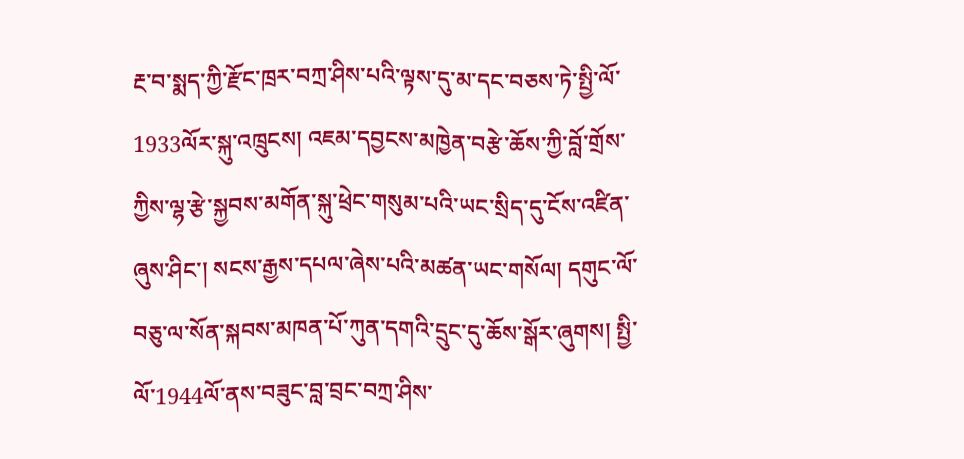རྔ་བ་སྨད་ཀྱི་རྫོང་ཁྲར་བཀྲ་ཤིས་པའི་ལྟས་དུ་མ་དང་བཅས་ཏེ་སྤྱི་ལོ་1933ལོར་སྐུ་འཁྲུངས། འཇམ་དབྱངས་མཁྱེན་བརྩེ་ཆོས་ཀྱི་བློ་གྲོས་ཀྱིས་ལྷ་རྩེ་སྐྱབས་མགོན་སྐུ་ཕྲེང་གསུམ་པའི་ཡང་སྲིད་དུ་ངོས་འཛིན་ཞུས་ཤིང་། སངས་རྒྱས་དཔལ་ཞེས་པའི་མཚན་ཡང་གསོལ། དགུང་ལོ་བཅུ་ལ་སོན་སྐབས་མཁན་པོ་ཀུན་དགའི་དྲུང་དུ་ཆོས་སྒོར་ཞུགས། སྤྱི་ལོ་1944ལོ་ནས་བཟུང་བླ་བྲང་བཀྲ་ཤིས་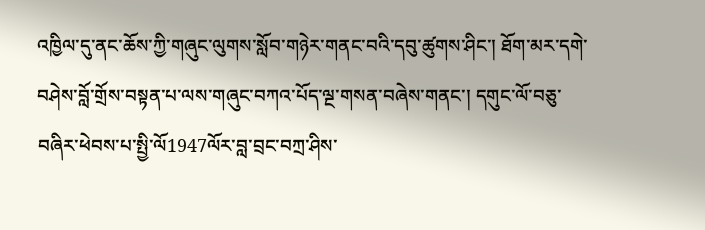འཁྱིལ་དུ་ནང་ཆོས་ཀྱི་གཞུང་ལུགས་སློབ་གཉེར་གནང་བའི་དབུ་ཚུགས་ཤིང་། ཐོག་མར་དགེ་བཤེས་བློ་གྲོས་བསྟན་པ་ལས་གཞུང་བཀའ་པོད་ལྔ་གསན་བཞེས་གནང་། དགུང་ལོ་བཅུ་བཞིར་ཕེབས་པ་སྤྱི་ལོ1947ལོར་བླ་བྲང་བཀྲ་ཤིས་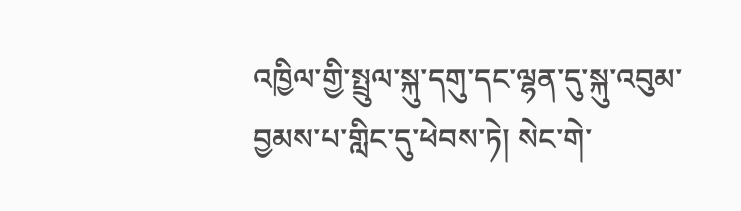འཁྱིལ་གྱི་སྤྲུལ་སྐུ་དགུ་དང་ལྷན་དུ་སྐུ་འབུམ་བྱམས་པ་གླིང་དུ་ཕེབས་ཏེ། སེང་གེ་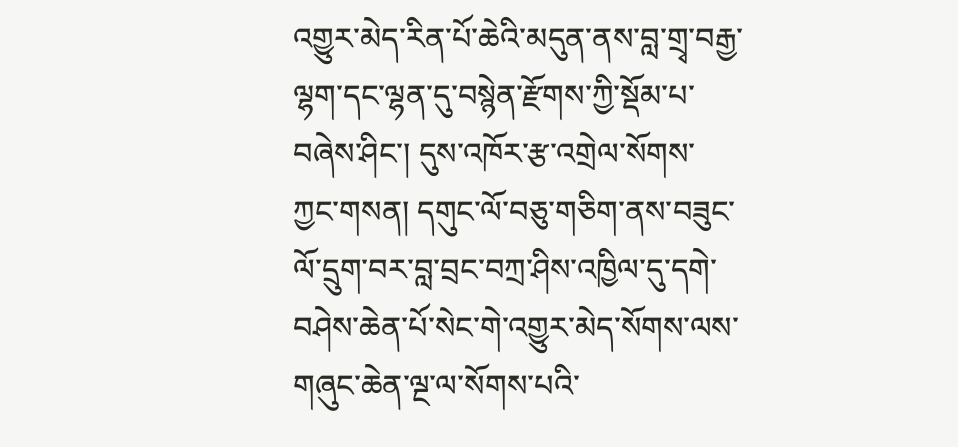འགྱུར་མེད་རིན་པོ་ཆེའི་མདུན་ནས་བླ་གྲྭ་བརྒྱ་ལྷག་དང་ལྷན་དུ་བསྙེན་རྫོགས་ཀྱི་སྡོམ་པ་བཞེས་ཤིང་། དུས་འཁོར་རྩ་འགྲེལ་སོགས་ཀྱང་གསན། དགུང་ལོ་བཅུ་གཅིག་ནས་བཟུང་ལོ་དྲུག་བར་བླ་བྲང་བཀྲ་ཤིས་འཁྱིལ་དུ་དགེ་བཤེས་ཆེན་པོ་སེང་གེ་འགྱུར་མེད་སོགས་ལས་གཞུང་ཆེན་ལྔ་ལ་སོགས་པའི་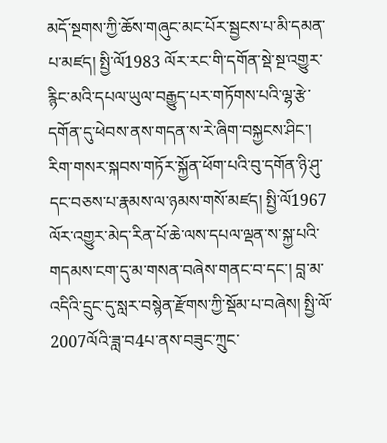མདོ་སྔགས་ཀྱི་ཆོས་གཞུང་མང་པོར་སྦྱངས་པ་མི་དམན་པ་མཛད། སྤྱི་ལོ1983 ལོར་རང་གི་དགོན་སྡེ་སྔ་འགྱུར་རྙིང་མའི་དཔལ་ཡུལ་བརྒྱུད་པར་གཏོགས་པའི་ལྷ་རྩེ་དགོན་དུ་ཕེབས་ནས་གདན་ས་རེ་ཞིག་བསྐྱངས་ཤིང་། རིག་གསར་སྐབས་གཏོར་སྐྱོན་ཕོག་པའི་བུ་དགོན་ཉི་ཤུ་དང་བཅས་པ་རྣམས་ལ་ཉམས་གསོ་མཛད། སྤྱི་ལོ1967 ལོར་འགྱུར་མེད་རིན་པོ་ཆེ་ལས་དཔལ་ལྡན་ས་སྐྱ་པའི་གདམས་ངག་དུ་མ་གསན་བཞེས་གནང་བ་དང་། བླ་མ་འདིའི་དྲུང་དུ་སླར་བསྙེན་རྫོགས་ཀྱི་སྡོམ་པ་བཞེས། སྤྱི་ལོ་2007ལོའི་ཟླ་བ4པ་ནས་བཟུང་ཀྲུང་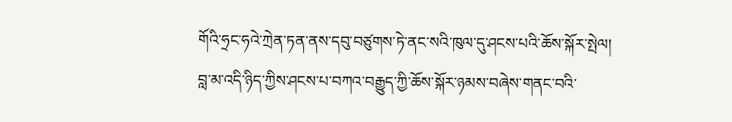གོའི་ཧྲང་ཧའེ་ཀྲེན་ཏན་ནས་དབུ་བཙུགས་ཏེ་ནང་སའི་ཁུལ་དུ་ཤངས་པའི་ཆོས་སྐོར་སྤེལ།
བླ་མ་འདི་ཉིད་ཀྱིས་ཤངས་པ་བཀའ་བརྒྱུད་ཀྱི་ཆོས་སྐོར་ཉམས་བཞེས་གནང་བའི་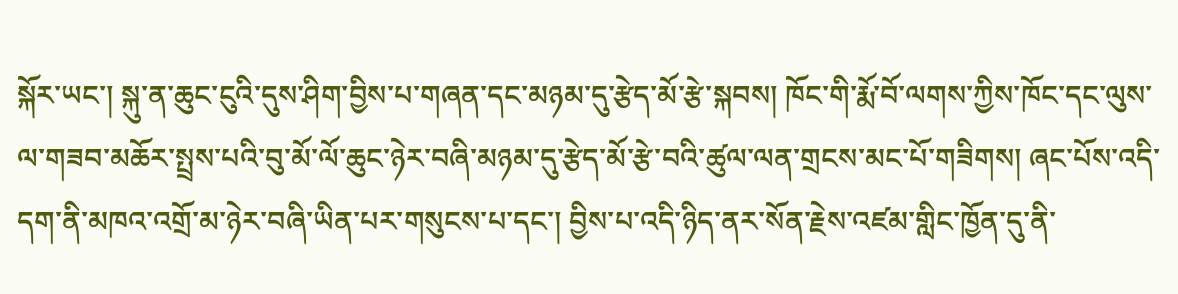སྐོར་ཡང་། སྐུ་ན་ཆུང་ངུའི་དུས་ཤིག་བྱིས་པ་གཞན་དང་མཉམ་དུ་རྩེད་མོ་རྩེ་སྐབས། ཁོང་གི་རྨོ་བོ་ལགས་ཀྱིས་ཁོང་དང་ལུས་ལ་གཟབ་མཆོར་སྤྲས་པའི་བུ་མོ་ལོ་ཆུང་ཉེར་བཞི་མཉམ་དུ་རྩེད་མོ་རྩེ་བའི་ཚུལ་ལན་གྲངས་མང་པོ་གཟིགས། ཞང་པོས་འདི་དག་ནི་མཁའ་འགྲོ་མ་ཉེར་བཞི་ཡིན་པར་གསུངས་པ་དང་། བྱིས་པ་འདི་ཉིད་ནར་སོན་རྗེས་འཛམ་གླིང་ཁྱོན་དུ་ནི་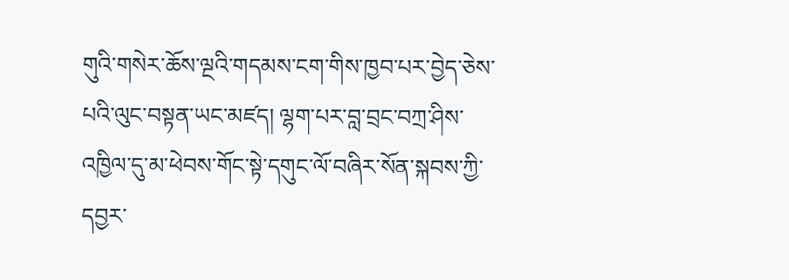གུའི་གསེར་ཆོས་ལྔའི་གདམས་ངག་གིས་ཁྱབ་པར་བྱེད་ཅེས་པའི་ལུང་བསྟན་ཡང་མཛད། ལྷག་པར་བླ་བྲང་བཀྲ་ཤིས་འཁྱིལ་དུ་མ་ཕེབས་གོང་སྟེ་དགུང་ལོ་བཞིར་སོན་སྐབས་ཀྱི་དབྱར་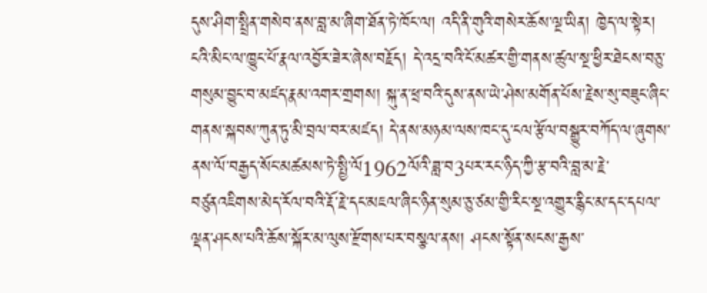དུས་ཤིག་སྤྲིན་གསེབ་ནས་བླ་མ་ཞིག་ཐོན་ཏེ་ཁོང་ལ། འདི་ནི་གུའི་གསེར་ཆོས་ལྔ་ཡིན། ཁྱེད་ལ་སྟེར། ངའི་མིང་ལ་ཁྱུང་པོ་རྣལ་འབྱོར་ཟེར་ཞེས་བརྗོད། དེ་འདྲ་བའི་ངོ་མཚར་གྱི་གནས་ཚུལ་སྔ་ཕྱིར་ཐེངས་བཅུ་གསུམ་བྱུང་བ་མཛད་རྣམ་འགར་གྲགས། སྐུ་ན་ཕྲ་བའི་དུས་ནས་ཡེ་ཤེས་མགོན་པོས་རྗེས་སུ་བཟུང་ཞིང་གནས་སྐབས་ཀུན་ཏུ་མི་བྲལ་བར་མཛད། དེ་ནས་མཉམ་ལས་ཁང་དུ་ངལ་རྩོལ་བསྒྱུར་བཀོད་ལ་ཞུགས་ནས་ལོ་བརྒྱད་སོང་མཚམས་ཏེ་སྤྱི་ལོ1962ལོའི་ཟླ་བ3པར་རང་ཉིད་ཀྱི་རྩ་བའི་བླ་མ་རྗེ་བཙུནའཇིགས་མེད་རོལ་བའི་རྡོ་རྗེ་དང་མཇལ་ཞིང་ཉིན་སུམ་ཅུ་ཙམ་གྱི་རིང་སྔ་འགྱུར་རྙིང་མ་དང་དཔལ་ལྡན་ཤངས་པའི་ཆོས་སྐོར་མ་ལུས་རྫོགས་པར་བསྩལ་ནས། ཤངས་སྟོན་སངས་རྒྱས་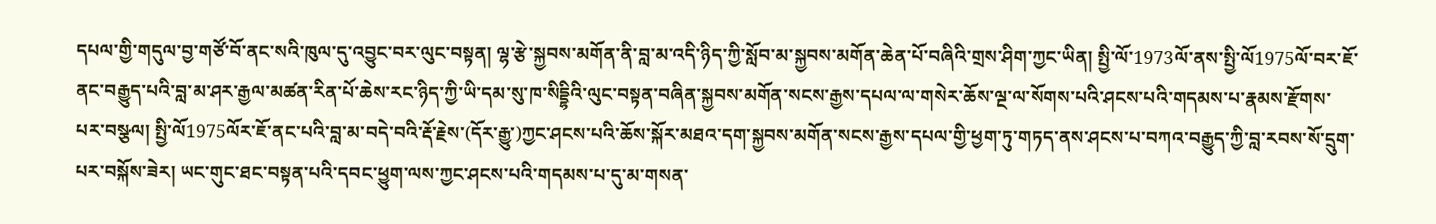དཔལ་གྱི་གདུལ་བྱ་གཙོ་བོ་ནང་སའི་ཁུལ་དུ་འབྱུང་བར་ལུང་བསྟན། ལྷ་རྩེ་སྐྱབས་མགོན་ནི་བླ་མ་འདི་ཉིད་ཀྱི་སློབ་མ་སྐྱབས་མགོན་ཆེན་པོ་བཞིའི་གྲས་ཤིག་ཀྱང་ཡིན། སྤྱི་ལོ་1973ལོ་ནས་སྤྱི་ལོ1975ལོ་བར་ཇོ་ནང་བརྒྱུད་པའི་བླ་མ་ཤར་རྒྱལ་མཚན་རིན་པོ་ཆེས་རང་ཉིད་ཀྱི་ཡི་དམ་སུ་ཁ་སིདྡྷིའི་ལུང་བསྟན་བཞིན་སྐྱབས་མགོན་སངས་རྒྱས་དཔལ་ལ་གསེར་ཆོས་ལྔ་ལ་སོགས་པའི་ཤངས་པའི་གདམས་པ་རྣམས་རྫོགས་པར་བསྩལ། སྤྱི་ལོ1975ལོར་ཇོ་ནང་པའི་བླ་མ་བདེ་བའི་རྡོ་རྗེས་(དོར་རྒྱུ་)ཀྱང་ཤངས་པའི་ཆོས་སྐོར་མཐའ་དག་སྐྱབས་མགོན་སངས་རྒྱས་དཔལ་གྱི་ཕྱག་ཏུ་གཏད་ནས་ཤངས་པ་བཀའ་བརྒྱུད་ཀྱི་བླ་རབས་སོ་དྲུག་པར་བསྐོས་ཟེར། ཡང་གུང་ཐང་བསྟན་པའི་དབང་ཕྱུག་ལས་ཀྱང་ཤངས་པའི་གདམས་པ་དུ་མ་གསན་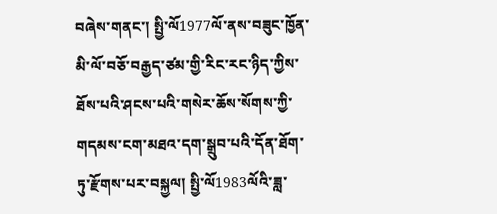བཞེས་གནང་། སྤྱི་ལོ1977ལོ་ནས་བཟུང་ཁྱོན་མི་ལོ་བཅོ་བརྒྱད་ཙམ་གྱི་རིང་རང་ཉིད་ཀྱིས་ཐོས་པའི་ཤངས་པའི་གསེར་ཆོས་སོགས་ཀྱི་གདམས་ངག་མཐའ་དག་སྒྲུབ་པའི་དོན་ཐོག་ཏུ་རྫོགས་པར་བསྐྱལ། སྤྱི་ལོ1983ལོའི་ཟླ་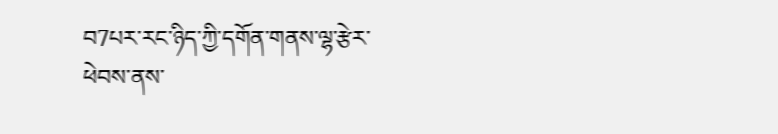བ7པར་རང་ཉིད་ཀྱི་དགོན་གནས་ལྷ་རྩེར་ཕེབས་ནས་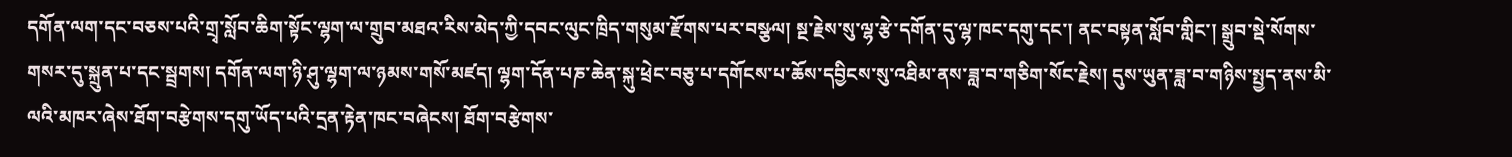དགོན་ལག་དང་བཅས་པའི་གྲྭ་སློབ་ཆིག་སྟོང་ལྷག་ལ་གྲུབ་མཐའ་རིས་མེད་ཀྱི་དབང་ལུང་ཁྲིད་གསུམ་རྫོགས་པར་བསྩལ། སྔ་རྗེས་སུ་ལྷ་རྩེ་དགོན་དུ་ལྷ་ཁང་དགུ་དང་། ནང་བསྟན་སློབ་གླིང་། སྒྲུབ་སྡེ་སོགས་གསར་དུ་སྐྲུན་པ་དང་སྦྲགས། དགོན་ལག་ཉི་ཤུ་ལྷག་ལ་ཉམས་གསོ་མཛད། ལྷག་དོན་པཎ་ཆེན་སྐུ་ཕྲེང་བཅུ་པ་དགོངས་པ་ཆོས་དབྱིངས་སུ་འཐིམ་ནས་ཟླ་བ་གཅིག་སོང་རྗེས། དུས་ཡུན་ཟླ་བ་གཉིས་སྤྱད་ནས་མི་ལའི་མཁར་ཞེས་ཐོག་བརྩེགས་དགུ་ཡོད་པའི་དྲན་རྟེན་ཁང་བཞེངས། ཐོག་བརྩེགས་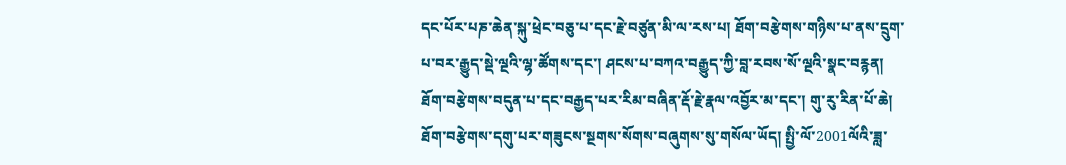དང་པོར་པཎ་ཆེན་སྐུ་ཕྲེང་བཅུ་པ་དང་རྗེ་བཙུན་མི་ལ་རས་པ། ཐོག་བརྩེགས་གཉིས་པ་ནས་དྲུག་པ་བར་རྒྱུད་སྡེ་ལྔའི་ལྷ་ཚོགས་དང་། ཤངས་པ་བཀའ་བརྒྱུད་ཀྱི་བླ་རབས་སོ་ལྔའི་སྣང་བརྙན། ཐོག་བརྩེགས་བདུན་པ་དང་བརྒྱད་པར་རིམ་བཞིན་རྡོ་རྗེ་རྣལ་འབྱོར་མ་དང་། གུ་རུ་རིན་པོ་ཆེ། ཐོག་བརྩེགས་དགུ་པར་གཟུངས་སྔགས་སོགས་བཞུགས་སུ་གསོལ་ཡོད། སྤྱི་ལོ་2001ལོའི་ཟླ་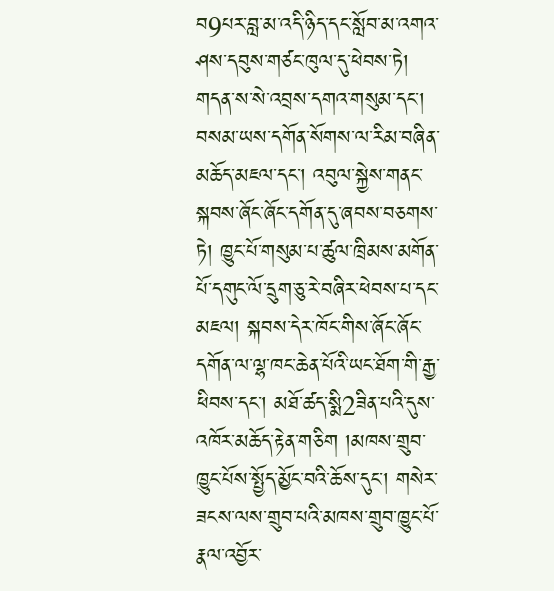བ9པར་བླ་མ་འདི་ཉིད་དང་སློབ་མ་འགའ་ཤས་དབུས་གཙང་ཁུལ་དུ་ཕེབས་ཏེ། གདན་ས་སེ་འབྲས་དགའ་གསུམ་དང་། བསམ་ཡས་དགོན་སོགས་ལ་རིམ་བཞིན་མཆོད་མཇལ་དང་། འབུལ་སྐྱེས་གནང་སྐབས་ཞོང་ཞོང་དགོན་དུ་ཞབས་བཅགས་ཏེ། ཁྱུང་པོ་གསུམ་པ་ཚུལ་ཁྲིམས་མགོན་པོ་དགུང་ལོ་དྲུག་ཅུ་རེ་བཞིར་ཕེབས་པ་དང་མཇལ། སྐབས་དེར་ཁོང་གིས་ཞོང་ཞོང་དགོན་ལ་ལྷ་ཁང་ཆེན་པོའི་ཡང་ཐོག་གི་རྒྱ་ཕིབས་དང་། མཐོ་ཚད་སྨི2ཟིན་པའི་དུས་འཁོར་མཆོད་རྟེན་གཅིག །མཁས་གྲུབ་ཁྱུང་པོས་སྤྱོད་མྱོང་བའི་ཆོས་དུང་། གསེར་ཟངས་ལས་གྲུབ་པའི་མཁས་གྲུབ་ཁྱུང་པོ་རྣལ་འབྱོར་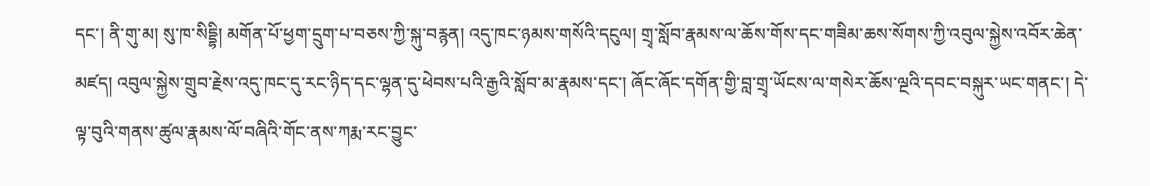དང་། ནི་གུ་མ། སུ་ཁ་སིདྡྷི། མགོན་པོ་ཕྱག་དྲུག་པ་བཅས་ཀྱི་སྐུ་བརྙན། འདུ་ཁང་ཉམས་གསོའི་དངུལ། གྲྭ་སློབ་རྣམས་ལ་ཆོས་གོས་དང་གཟིམ་ཆས་སོགས་ཀྱི་འབུལ་སྐྱེས་འབོར་ཆེན་མཛད། འབུལ་སྐྱེས་གྲུབ་རྗེས་འདུ་ཁང་དུ་རང་ཉིད་དང་ལྷན་དུ་ཕེབས་པའི་རྒྱའི་སློབ་མ་རྣམས་དང་། ཞོང་ཞོང་དགོན་གྱི་བླ་གྲྭ་ཡོངས་ལ་གསེར་ཆོས་ལྔའི་དབང་བསྐུར་ཡང་གནང་། དེ་ལྟ་བུའི་གནས་ཚུལ་རྣམས་ལོ་བཞིའི་གོང་ནས་ཀརྨ་རང་བྱུང་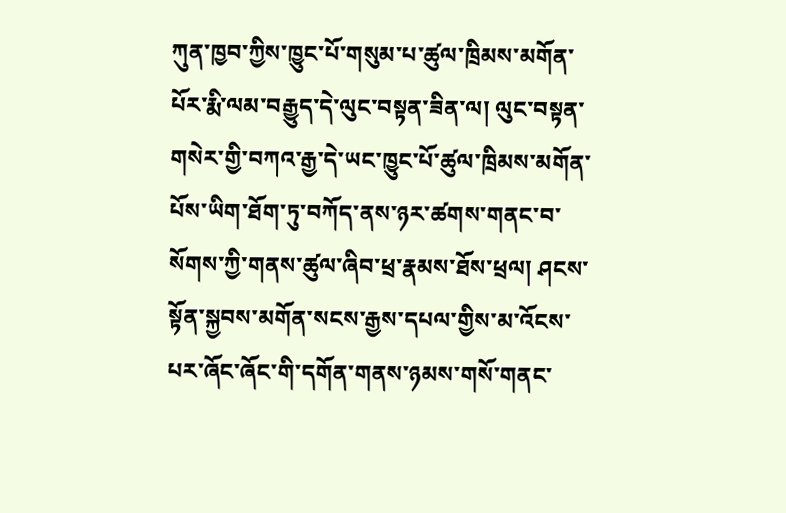ཀུན་ཁྱབ་ཀྱིས་ཁྱུང་པོ་གསུམ་པ་ཚུལ་ཁྲིམས་མགོན་པོར་རྨི་ལམ་བརྒྱུད་དེ་ལུང་བསྟན་ཟིན་ལ། ལུང་བསྟན་གསེར་གྱི་བཀའ་རྒྱ་དེ་ཡང་ཁྱུང་པོ་ཚུལ་ཁྲིམས་མགོན་པོས་ཡིག་ཐོག་ཏུ་བཀོད་ནས་ཉར་ཚགས་གནང་བ་སོགས་ཀྱི་གནས་ཚུལ་ཞིབ་ཕྲ་རྣམས་ཐོས་ཕྲལ། ཤངས་སྟོན་སྐྱབས་མགོན་སངས་རྒྱས་དཔལ་གྱིས་མ་འོངས་པར་ཞོང་ཞོང་གི་དགོན་གནས་ཉམས་གསོ་གནང་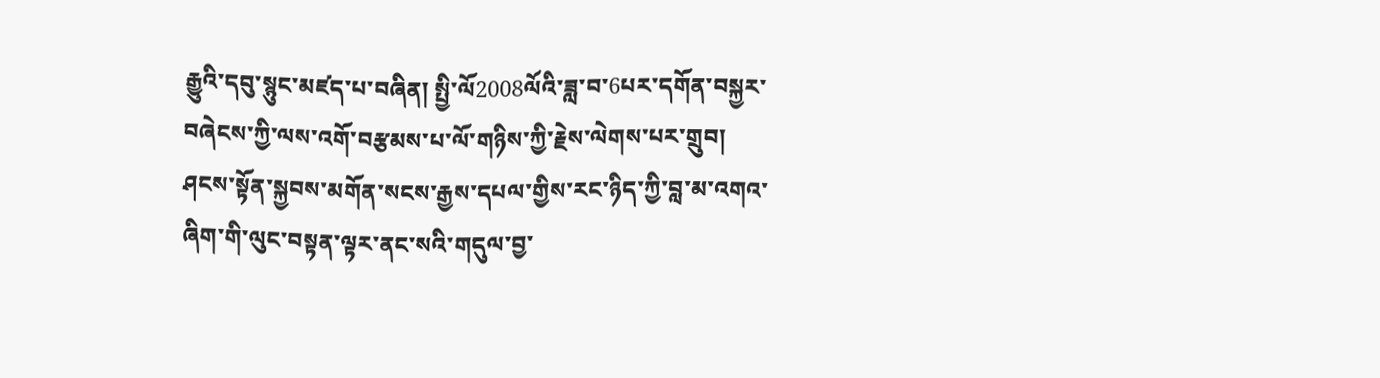རྒྱུའི་དབུ་སྙུང་མཛད་པ་བཞིན། སྤྱི་ལོ2008ལོའི་ཟླ་བ་6པར་དགོན་བསྐྱར་བཞེངས་ཀྱི་ལས་འགོ་བརྩམས་པ་ལོ་གཉིས་ཀྱི་རྗེས་ལེགས་པར་གྲུབ།
ཤངས་སྟོན་སྐྱབས་མགོན་སངས་རྒྱས་དཔལ་གྱིས་རང་ཉིད་ཀྱི་བླ་མ་འགའ་ཞིག་གི་ལུང་བསྟན་ལྟར་ནང་སའི་གདུལ་བྱ་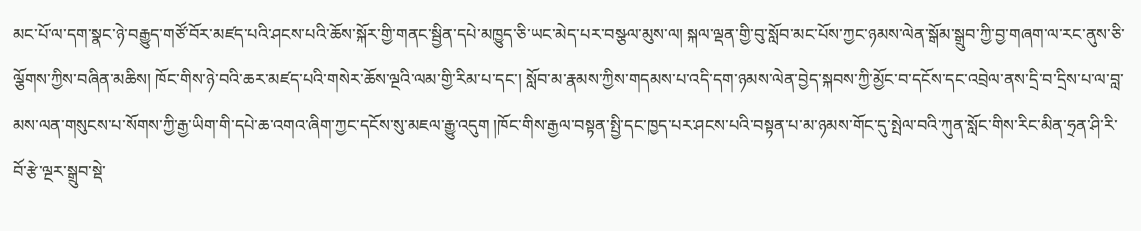མང་པོ་ལ་དག་སྣང་ཉེ་བརྒྱུད་གཙོ་བོར་མཛད་པའི་ཤངས་པའི་ཆོས་སྐོར་གྱི་གནང་སྦྱིན་དཔེ་མཁྱུད་ཅི་ཡང་མེད་པར་བསྩལ་མུས་ལ། སྐལ་ལྡན་གྱི་བུ་སློབ་མང་པོས་ཀྱང་ཉམས་ལེན་སྒོམ་སྒྲུབ་ཀྱི་བྱ་གཞག་ལ་རང་ནུས་ཅི་ལྕོགས་ཀྱིས་བཞིན་མཆིས། ཁོང་གིས་ཉེ་བའི་ཆར་མཛད་པའི་གསེར་ཆོས་ལྔའི་ལམ་གྱི་རིམ་པ་དང་། སློབ་མ་རྣམས་ཀྱིས་གདམས་པ་འདི་དག་ཉམས་ལེན་བྱེད་སྐབས་ཀྱི་མྱོང་བ་དངོས་དང་འབྲེལ་ནས་དྲི་བ་དྲིས་པ་ལ་བླ་མས་ལན་གསུངས་པ་སོགས་ཀྱི་རྒྱ་ཡིག་གི་དཔེ་ཆ་འགའ་ཞིག་ཀྱང་དངོས་སུ་མཇལ་རྒྱུ་འདུག །ཁོང་གིས་རྒྱལ་བསྟན་སྤྱི་དང་ཁྱད་པར་ཤངས་པའི་བསྟན་པ་མ་ཉམས་གོང་དུ་སྤེལ་བའི་ཀུན་སློང་གིས་རིང་མིན་ཧྲན་ཤི་རི་བོ་རྩེ་ལྔར་སྒྲུབ་སྡེ་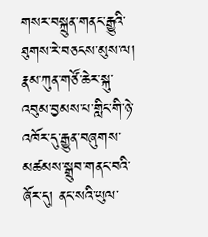གསར་བསྐྲུན་གནང་རྒྱུའི་ཐུགས་རེ་བཅངས་མུས་ལ། རྣམ་ཀུན་གཙོ་ཆེར་སྐུ་འབུམ་བྱམས་པ་གླིང་གི་ཉེ་འཁོར་དུ་རྒྱུན་བཞུགས་མཚམས་སྒྲུབ་གནང་བའི་ཞོར་དུ། ནང་སའི་ཡུལ་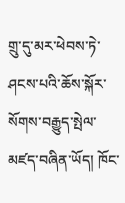གྲུ་དུ་མར་ཕེབས་ཏེ་ཤངས་པའི་ཆོས་སྐོར་སོགས་བརྒྱུད་སྤེལ་མཛད་བཞིན་ཡོད། ཁོང་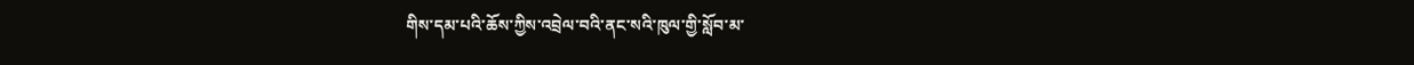གིས་དམ་པའི་ཆོས་ཀྱིས་འབྲེལ་བའི་ནང་སའི་ཁུལ་གྱི་སློབ་མ་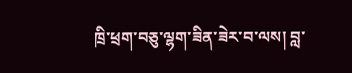ཁྲི་ཕྲག་བཅུ་ལྷག་ཟིན་ཟེར་བ་ལས། བླ་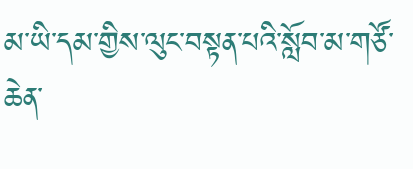མ་ཡི་དམ་གྱིས་ལུང་བསྟན་པའི་སློབ་མ་གཙོ་ཆེན་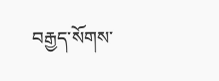བརྒྱད་སོགས་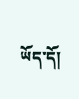ཡོད་དོ།